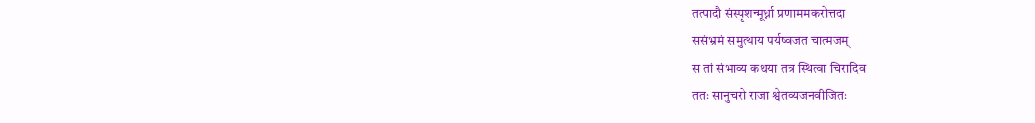तत्पादौ संस्पृशन्मूर्ध्ना प्रणाममकरोत्तदा
ससंभ्रमं समुत्थाय पर्यष्वजत चात्मजम्
स तां संभाव्य कथया तत्र स्थित्वा चिरादिव
ततः सानुचरो राजा श्वेतव्यजनवीजितः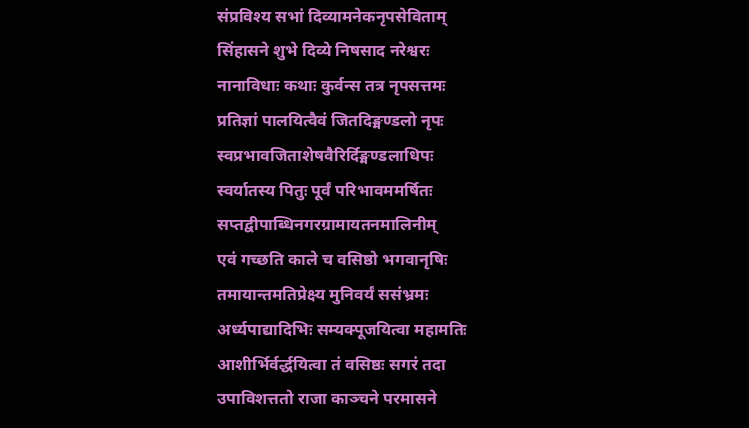संप्रविश्य सभां दिव्यामनेकनृपसेविताम्
सिंहासने शुभे दिव्ये निषसाद नरेश्वरः
नानाविधाः कथाः कुर्वन्स तत्र नृपसत्तमः
प्रतिज्ञां पालयित्वैवं जितदिङ्मण्डलो नृपः
स्वप्रभावजिताशेषवैरिर्दिङ्मण्डलाधिपः
स्वर्यातस्य पितुः पूर्वं परिभावममर्षितः
सप्तद्वीपाब्धिनगरग्रामायतनमालिनीम्
एवं गच्छति काले च वसिष्ठो भगवानृषिः
तमायान्तमतिप्रेक्ष्य मुनिवर्यं ससंभ्रमः
अर्ध्यपाद्यादिभिः सम्यक्पूजयित्वा महामतिः
आशीर्भिर्वर्द्धयित्वा तं वसिष्ठः सगरं तदा
उपाविशत्ततो राजा काञ्चने परमासने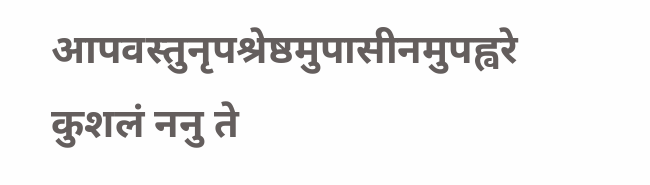आपवस्तुनृपश्रेष्ठमुपासीनमुपह्वरे
कुशलं ननु ते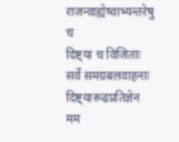राजन्वाह्येष्वाभ्यन्तरेषु च
दिष्ट्या च विजिताः सर्वे समग्रबलवाहनाः
दिष्ट्यारूढप्रतिज्ञेन मम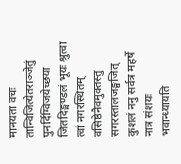मानयता वचः
तान्विजित्येतराञ्जेतुं पुनर्दिग्विजयेच्छया
जितदिङ्मण्डलं भूयः श्रुत्वा त्वां नगरस्थितम्
वसिष्ठेनैवमुक्तस्तु सगरस्तालजङ्घजित्
कुशलं ननु सर्वत्र महर्षे नात्र संशयः
भवान्ध्यायति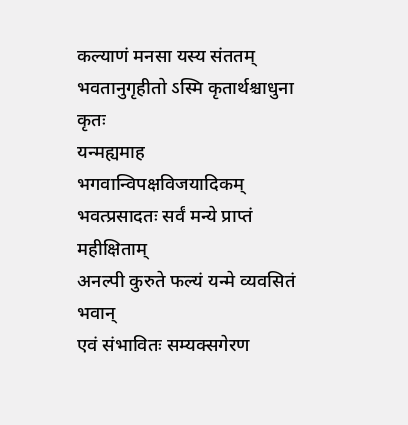कल्याणं मनसा यस्य संततम्
भवतानुगृहीतो ऽस्मि कृतार्थश्चाधुना कृतः
यन्मह्यमाह भगवान्विपक्षविजयादिकम्
भवत्प्रसादतः सर्वं मन्ये प्राप्तं महीक्षिताम्
अनल्पी कुरुते फल्यं यन्मे व्यवसितं भवान्
एवं संभावितः सम्यक्सगेरण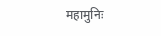महामुनिः